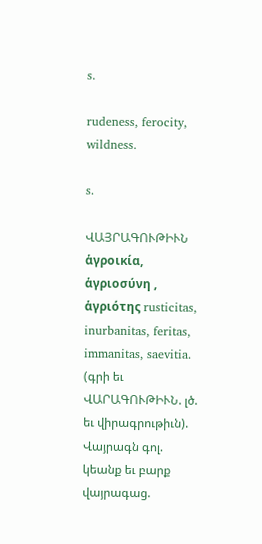s.

rudeness, ferocity, wildness.

s.

ՎԱՅՐԱԳՈՒԹԻՒՆ ἁγροικία, ἁγριοσύνη , ἁγριότης rusticitas, inurbanitas, feritas, immanitas, saevitia. (գրի եւ ՎԱՐԱԳՈՒԹԻՒՆ. լծ. եւ վիրագրութիւն). Վայրագն գոլ. կեանք եւ բարք վայրագաց.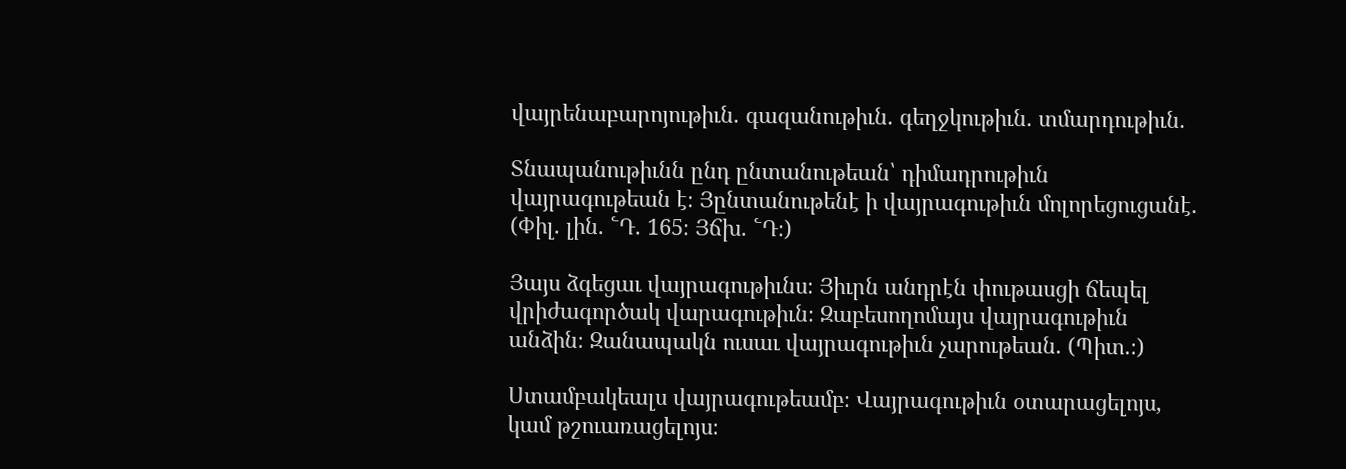վայրենաբարոյութիւն. գազանութիւն. գեղջկութիւն. տմարդութիւն.

Տնապանութիւնն ընդ ընտանութեան՝ դիմադրութիւն վայրագութեան է։ Յընտանութենէ ի վայրագութիւն մոլորեցուցանէ. (Փիլ. լին. ՟Դ. 165։ Յճխ. ՟Դ։)

Յայս ձգեցաւ վայրագութիւնս։ Յիւրն անդրէն փութասցի ճեպել վրիժագործակ վարագութիւն։ Զաբեսողոմայս վայրագութիւն անձին։ Զանապակն ուսաւ վայրագութիւն չարութեան. (Պիտ.։)

Ստամբակեալս վայրագութեամբ։ Վայրագութիւն օտարացելոյս, կամ թշուառացելոյս։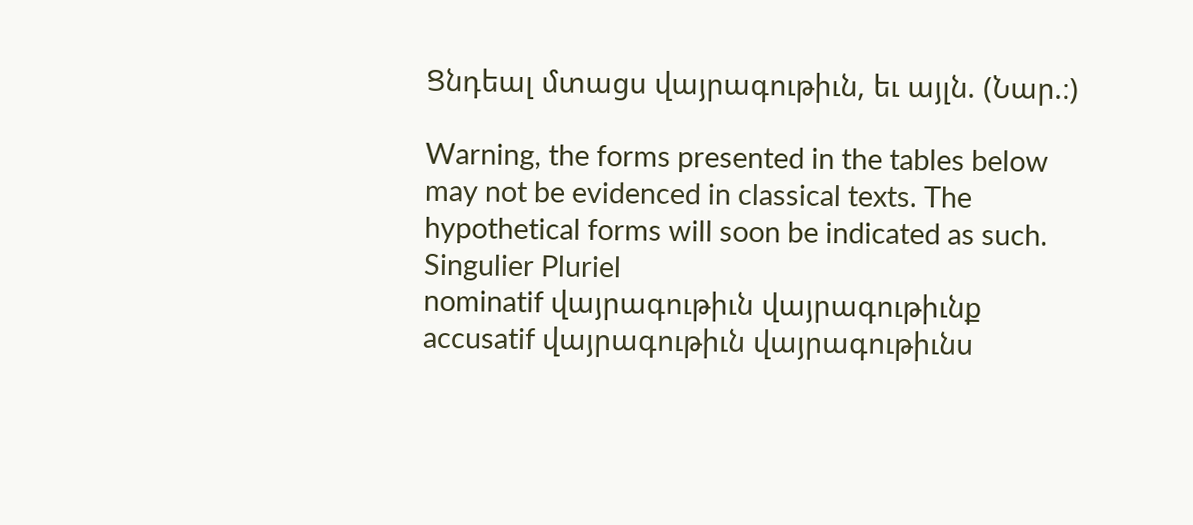Ցնդեալ մտացս վայրագութիւն, եւ այլն. (Նար.։)

Warning, the forms presented in the tables below may not be evidenced in classical texts. The hypothetical forms will soon be indicated as such.
Singulier Pluriel
nominatif վայրագութիւն վայրագութիւնք
accusatif վայրագութիւն վայրագութիւնս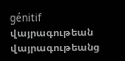génitif վայրագութեան վայրագութեանց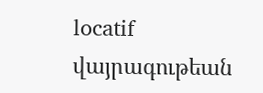locatif վայրագութեան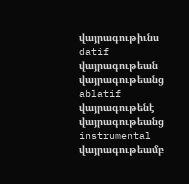վայրագութիւնս
datif վայրագութեան վայրագութեանց
ablatif վայրագութենէ վայրագութեանց
instrumental վայրագութեամբ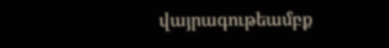վայրագութեամբք